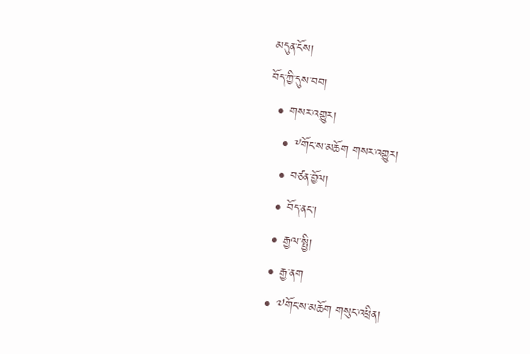མདུན་ངོས།
བོད་ཀྱི་དུས་བབ།
  • གསར་འགྱུར།
    • ༸གོང་ས་མཆོག གསར་འགྱུར།
    • བཙན་བྱོལ།
    • བོད་ནང་།
    • རྒྱལ་སྤྱི།
    • རྒྱ་ནག
    • ༧གོང་ས་མཆོག གསུང་འཕྲིན།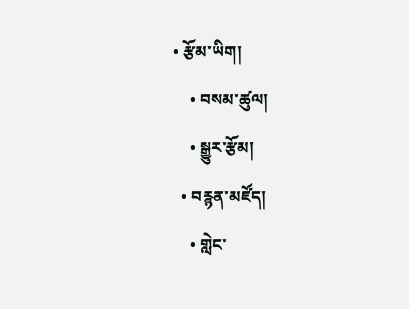• རྩོམ་ཡིག།
    • བསམ་ཚུལ།
    • སྒྱུར་རྩོམ།
  • བརྙན་མཛོད།
    • གླེང་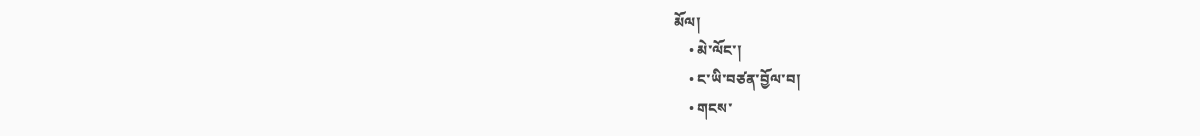མོལ།
    • མེ་ལོང་།
    • ང་ཡི་བཙན་བྱོལ་བ།
    • གངས་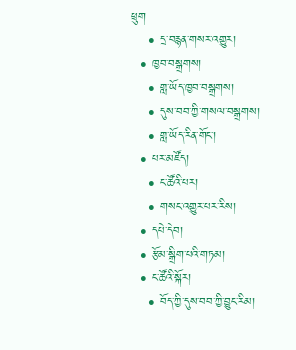ཕྲུག
    • དྲ་བརྙན་གསར་འགྱུར།
  • ཁྱབ་བསྒྲགས།
    • གླ་ཡོད་ཁྱབ་བསྒྲགས།
    • དུས་བབ་ཀྱི་གསལ་བསྒྲགས།
    • གླ་ཡོད་རིན་གོང་།
  • པར་མཛོད།
    • ང་ཚོའི་པར།
    • གསང་འགྱུར་པར་རིས།
  • དཔེ་དེབ།
  • རྩོམ་སྒྲིག་པའི་གཏམ།
  • ང་ཚོའི་སྐོར།
    • བོད་ཀྱི་དུས་བབ་ཀྱི་བྱུང་རིམ།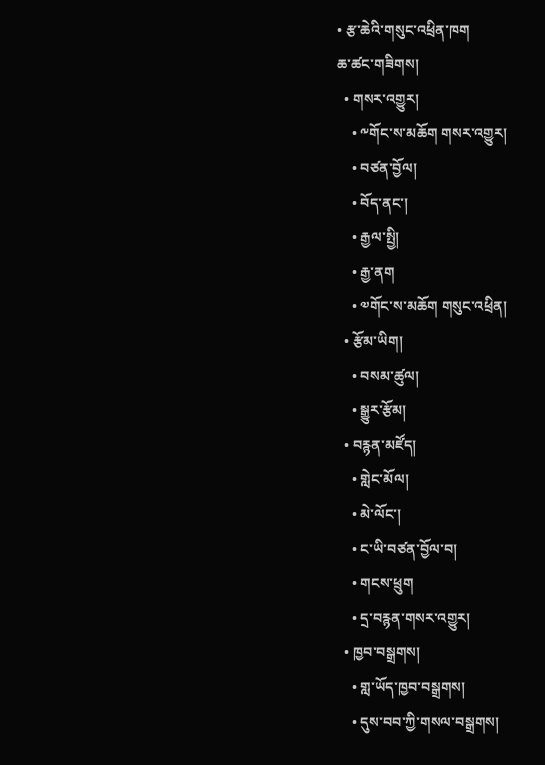• རྩ་ཆེའི་གསུང་འཕྲིན་ཁག
ཆ་ཚང་གཟིགས།
  • གསར་འགྱུར།
    • ༸གོང་ས་མཆོག གསར་འགྱུར།
    • བཙན་བྱོལ།
    • བོད་ནང་།
    • རྒྱལ་སྤྱི།
    • རྒྱ་ནག
    • ༧གོང་ས་མཆོག གསུང་འཕྲིན།
  • རྩོམ་ཡིག།
    • བསམ་ཚུལ།
    • སྒྱུར་རྩོམ།
  • བརྙན་མཛོད།
    • གླེང་མོལ།
    • མེ་ལོང་།
    • ང་ཡི་བཙན་བྱོལ་བ།
    • གངས་ཕྲུག
    • དྲ་བརྙན་གསར་འགྱུར།
  • ཁྱབ་བསྒྲགས།
    • གླ་ཡོད་ཁྱབ་བསྒྲགས།
    • དུས་བབ་ཀྱི་གསལ་བསྒྲགས།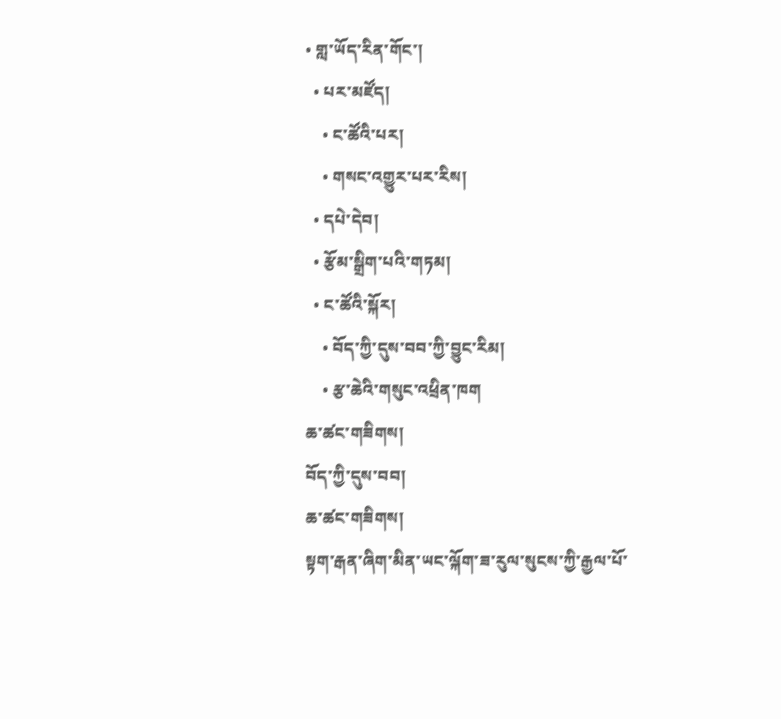• གླ་ཡོད་རིན་གོང་།
  • པར་མཛོད།
    • ང་ཚོའི་པར།
    • གསང་འགྱུར་པར་རིས།
  • དཔེ་དེབ།
  • རྩོམ་སྒྲིག་པའི་གཏམ།
  • ང་ཚོའི་སྐོར།
    • བོད་ཀྱི་དུས་བབ་ཀྱི་བྱུང་རིམ།
    • རྩ་ཆེའི་གསུང་འཕྲིན་ཁག
ཆ་ཚང་གཟིགས།
བོད་ཀྱི་དུས་བབ།
ཆ་ཚང་གཟིགས།
སྟག་རྒན་ཞིག་མིན་ཡང་ལྐོག་ཟ་རུལ་སུངས་ཀྱི་རྒྱལ་པོ་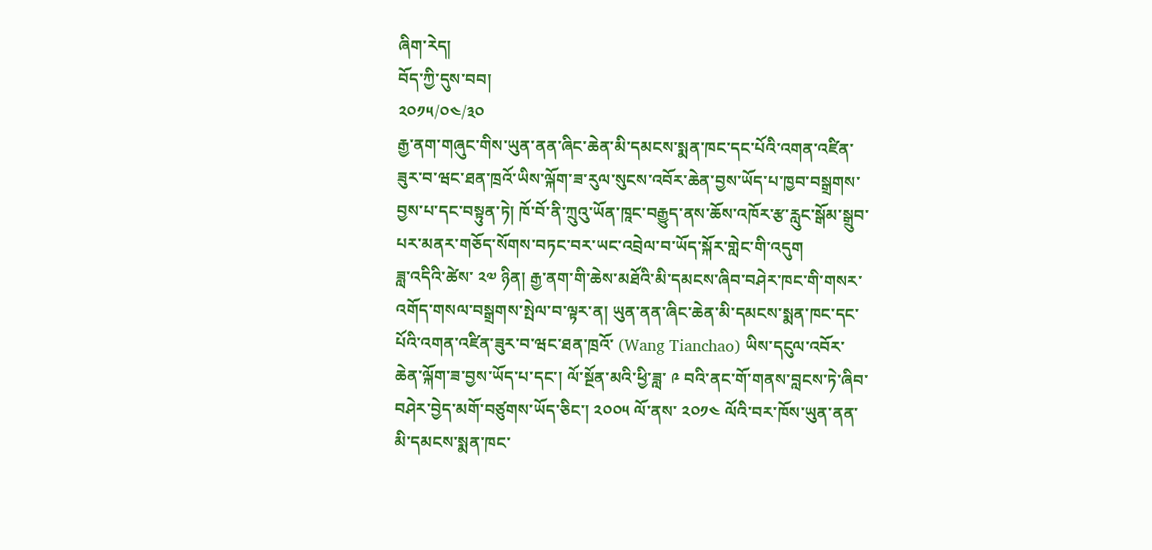ཞིག་རེད།
བོད་ཀྱི་དུས་བབ།
༢༠༡༥/༠༤/༣༠
རྒྱ་ནག་གཞུང་གིས་ཡུན་ནན་ཞིང་ཆེན་མི་དམངས་སྨན་ཁང་དང་པོའི་འགན་འཛིན་ཟུར་བ་ཝང་ཐན་ཁྲའོ་ཡིས་ལྐོག་ཟ་རུལ་སུངས་འབོར་ཆེན་བྱས་ཡོད་པ་ཁྱབ་བསྒྲགས་བྱས་པ་དང་བསྟུན་ཏེ། ཁོ་བོ་ནི་ཀྲུའུ་ཡོན་ཁཱང་བརྒྱུད་ནས་ཆོས་འཁོར་རྩ་རླུང་སྒོམ་སྒྲུབ་པར་མནར་གཅོད་སོགས་བཏང་བར་ཡང་འབྲེལ་བ་ཡོད་སྐོར་གླེང་གི་འདུག
ཟླ་འདིའི་ཚེས་ ༢༧ ཉིན། རྒྱ་ནག་གི་ཆེས་མཐོའི་མི་དམངས་ཞིབ་བཤེར་ཁང་གི་གསར་འགོད་གསལ་བསྒྲགས་སྤེལ་བ་ལྟར་ན། ཡུན་ནན་ཞིང་ཆེན་མི་དམངས་སྨན་ཁང་དང་པོའི་འགན་འཛིན་ཟུར་བ་ཝང་ཐན་ཁྲའོ་ (Wang Tianchao) ཡིས་དངུལ་འབོར་ཆེན་ལྐོག་ཟ་བྱས་ཡོད་པ་དང་། ལོ་སྔོན་མའི་ཕྱི་ཟླ་ ༩ བའི་ནང་གོ་གནས་བླངས་ཏེ་ཞིབ་བཤེར་བྱེད་མགོ་བཙུགས་ཡོད་ཅིང་། ༢༠༠༥ ལོ་ནས་ ༢༠༡༤ ལོའི་བར་ཁོས་ཡུན་ནན་མི་དམངས་སྨན་ཁང་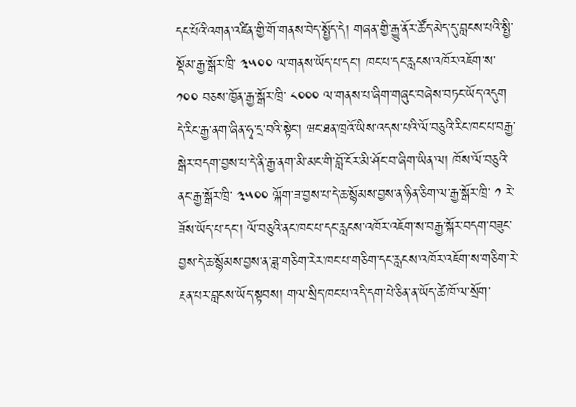དང་པོའི་འགན་འཛིན་གྱི་གོ་གནས་བེད་སྤྱོད་དེ། གཞན་གྱི་རྒྱུ་ནོར་ཚོད་མེད་དུ་བླངས་པའི་སྤྱི་སྡོམ་རྒྱ་སྒོར་ཁྲི་ ༣༥༠༠ ལ་གནས་ཡོད་པ་དང་། ཁང་པ་དང་རླངས་འཁོར་འཇོག་ས་ ༡༠༠ བཅས་ཁྱོན་རྒྱ་སྒོར་ཁྲི་ ༨༠༠༠ ལ་གནས་པ་ཞིག་གཞུང་བཞེས་བཏང་ཡོད་འདུག
དེ་རིང་རྒྱ་ནག་ཞིན་ཧྭ་དྲ་བའི་སྟེང་། ཝང་ཐན་ཁྲའོ་ཡིས་འདས་པའི་ལོ་བཅུའི་རིང་ཁང་པ་བརྒྱ་སྒེར་བདག་བྱས་པ་དེ་ནི་རྒྱ་ནག་མི་མང་གི་བློ་ངོར་མི་ཤོང་བ་ཞིག་ཡིན་ལ། ཁོས་ལོ་བཅུའི་ནང་རྒྱ་སྒོར་ཁྲི་ ༣༥༠༠ ལྐོག་ཟ་བྱས་པ་དེ་ཆ་སྙོམས་བྱས་ན་ཉིན་ཅིག་ལ་རྒྱ་སྒོར་ཁྲི་ ༡ རེ་ཟོས་ཡོད་པ་དང་། ལོ་བཅུའི་ནང་ཁང་པ་དང་རླངས་འཁོར་འཇོག་ས་བརྒྱ་སྐོར་བདག་བཟུང་བྱས་དེ་ཆ་སྙོམས་བྱས་ན་ཟླ་གཅིག་རེར་ཁང་པ་གཅིག་དང་རླངས་འཁོར་འཇོག་ས་གཅིག་རེ་རྔན་པར་བླངས་ཡོད་སྟབས། གལ་སྲིད་ཁང་པ་འདི་དག་པེ་ཅིན་ན་ཡོད་ཚེ་ཁོ་ལ་སྲོག་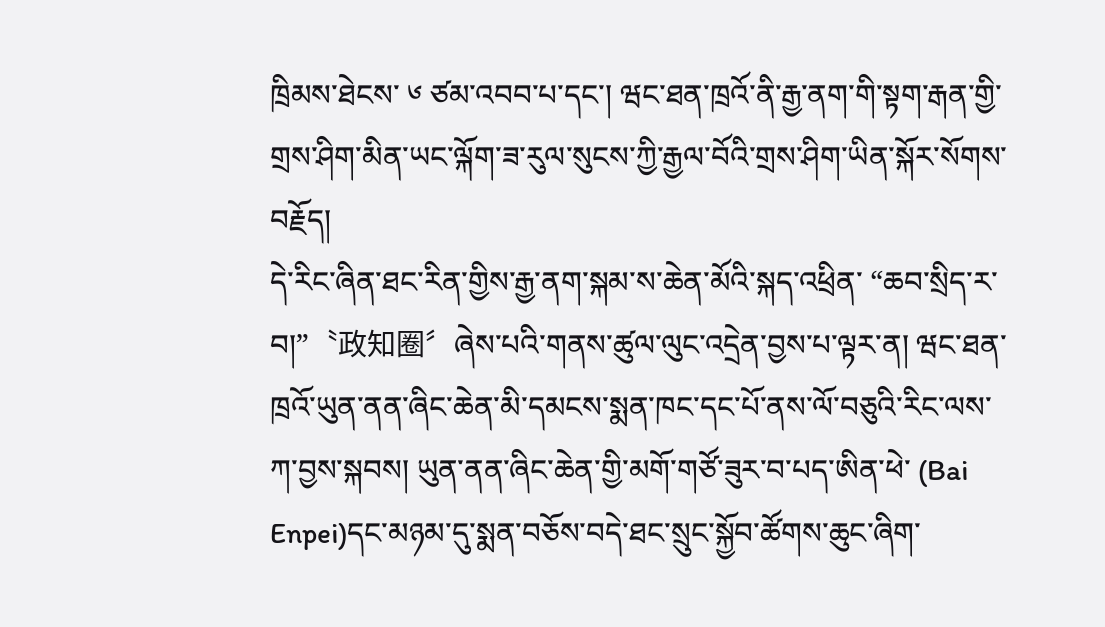ཁྲིམས་ཐེངས་ ༦ ཙམ་འབབ་པ་དང་། ཝང་ཐན་ཁྲའོ་ནི་རྒྱ་ནག་གི་སྟག་རྒན་གྱི་གྲས་ཤིག་མིན་ཡང་ལྐོག་ཟ་རུལ་སུངས་ཀྱི་རྒྱལ་བོའི་གྲས་ཤིག་ཡིན་སྐོར་སོགས་བརྗོད།
དེ་རིང་ཞིན་ཐང་རིན་གྱིས་རྒྱ་ནག་སྐམ་ས་ཆེན་མོའི་སྐད་འཕྲིན་ “ཆབ་སྲིད་ར་བ།”〝政知圈〞ཞེས་པའི་གནས་ཚུལ་ལུང་འདྲེན་བྱས་པ་ལྟར་ན། ཝང་ཐན་ཁྲའོ་ཡུན་ནན་ཞིང་ཆེན་མི་དམངས་སྨན་ཁང་དང་པོ་ནས་ལོ་བཅུའི་རིང་ལས་ཀ་བྱས་སྐབས། ཡུན་ནན་ཞིང་ཆེན་གྱི་མགོ་གཙོ་ཟུར་བ་པད་ཨིན་ཕེ་ (Bai Enpei)དང་མཉམ་དུ་སྨན་བཅོས་བདེ་ཐང་སྲུང་སྐྱོབ་ཚོགས་ཆུང་ཞིག་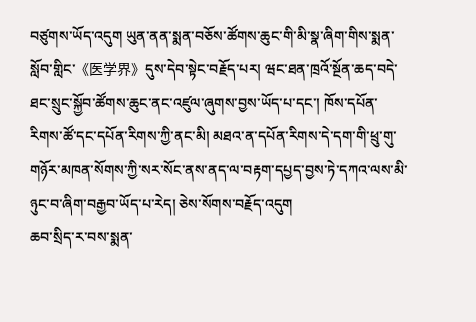བཙུགས་ཡོད་འདུག ཡུན་ནན་སྨན་བཅོས་ཚོགས་ཆུང་གི་མི་སྣ་ཞིག་གིས་སྨན་སློབ་གླིང་《医学界》དུས་དེབ་སྟེང་བརྗོད་པར། ཝང་ཐན་ཁྲའོ་སྔོན་ཆད་བདེ་ཐང་སྲུང་སྐྱོབ་ཚོགས་ཆུང་ནང་འཛུལ་ཞུགས་བྱས་ཡོད་པ་དང་། ཁོས་དཔོན་རིགས་ཚོ་དང་དཔོན་རིགས་ཀྱི་ནང་མི། མཐའ་ན་དཔོན་རིགས་དེ་དག་གི་ཕྲུ་གུ་གཉོར་མཁན་སོགས་ཀྱི་སར་སོང་ནས་ནད་ལ་བརྟག་དཔྱད་བྱས་ཏེ་དཀའ་ལས་མི་ཉུང་བ་ཞིག་བརྒྱབ་ཡོད་པ་རེད། ཅེས་སོགས་བརྗོད་འདུག
ཆབ་སྲིད་ར་བས་སྨན་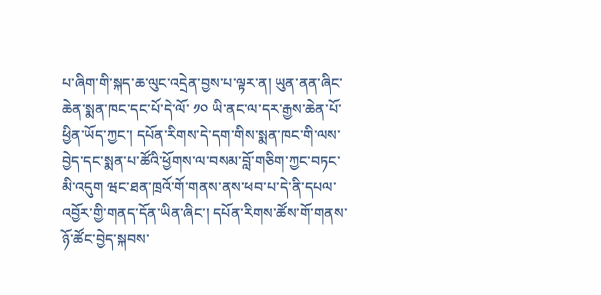པ་ཞིག་གི་སྐད་ཆ་ལུང་འདྲེན་བྱས་པ་ལྟར་ན། ཡུན་ནན་ཞིང་ཆེན་སྨན་ཁང་དང་པོ་དེ་ལོ་ ༡༠ ཡི་ནང་ལ་དར་རྒྱས་ཆེན་པོ་ཕྱིན་ཡོད་ཀྱང་། དཔོན་རིགས་དེ་དག་གིས་སྨན་ཁང་གི་ལས་བྱེད་དང་སྨན་པ་ཚོའི་ཕྱོགས་ལ་བསམ་བློ་གཅིག་ཀྱང་བཏང་མི་འདུག ཝང་ཐན་ཁྲའོ་གོ་གནས་ནས་ཕབ་པ་དེ་ནི་དཔལ་འབྱོར་གྱི་གནད་དོན་ཡིན་ཞིང་། དཔོན་རིགས་ཚོས་གོ་གནས་ཉོ་ཚོང་བྱེད་སྐབས་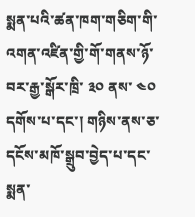སྨན་པའི་ཚན་ཁག་གཅིག་གི་འགན་འཛིན་གྱི་གོ་གནས་ཉོ་བར་རྒྱ་སྒོར་ཁྲི་ ༣༠ ནས་ ༤༠ དགོས་པ་དང་། གཉིས་ནས་ཅ་དངོས་མཁོ་སྒྲུབ་བྱེད་པ་དང་སྨན་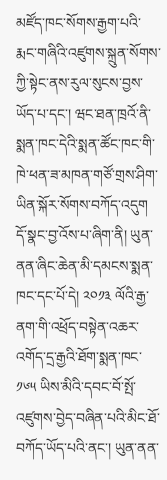མཛོད་ཁང་སོགས་རྒྱག་པའི་རྨང་གཞིའི་འཛུགས་སྐྲུན་སོགས་ཀྱི་སྟེང་ནས་རུལ་སུངས་བྱས་ཡོད་པ་དང་། ཝང་ཐན་ཁྲའོ་ནི་སྨན་ཁང་དེའི་སྨན་ཚོང་ཁང་གི་ཁེ་ཕན་ཟ་མཁན་གཙོ་གྲས་ཤིག་ཡིན་སྐོར་སོགས་བཀོད་འདུག
དོ་སྣང་བྱ་འོས་པ་ཞིག་ནི། ཡུན་ནན་ཞིང་ཆེན་མི་དམངས་སྨན་ཁང་དང་པོ་དེ། ༢༠༡༣ ལོའི་རྒྱ་ནག་གི་འཕྲོད་བསྟེན་འཆར་འགོད་དྲ་རྒྱའི་ཐོག་སྨན་ཁང་ ༡༦༥ ཡིས་མིའི་དབང་བོ་སྤོ་འཛུགས་བྱེད་བཞིན་པའི་མིང་ཐོ་བཀོད་ཡོད་པའི་ནང་། ཡུན་ནན་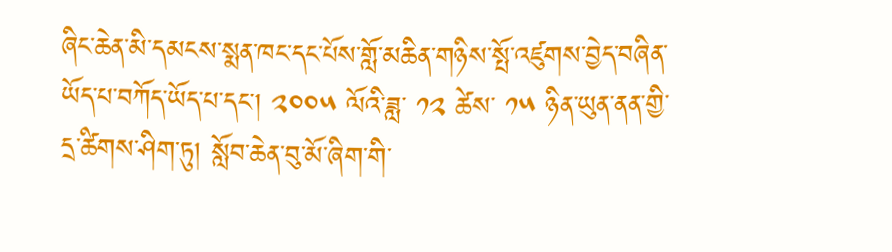ཞིང་ཆེན་མི་དམངས་སྨན་ཁང་དང་པོས་གློ་མཆིན་གཉིས་སྤོ་འཛུགས་བྱེད་བཞིན་ཡོད་པ་བཀོད་ཡོད་པ་དང་། ༢༠༠༥ ལོའི་ཟླ་ ༡༢ ཚེས་ ༡༥ ཉིན་ཡུན་ནན་གྱི་དྲ་ཚིགས་ཤིག་ཏུ། སློབ་ཆེན་བུ་མོ་ཞིག་གི་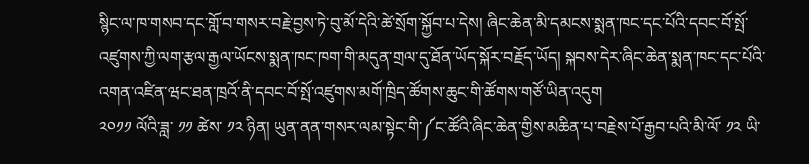སྙིང་ལ་ཁ་གསབ་དང་གློ་བ་གསར་བརྗེ་བྱས་ཏེ་བུ་མོ་དེའི་ཚེ་སྲོག་སྐྱོབ་པ་དེས། ཞིང་ཆེན་མི་དམངས་སྨན་ཁང་དང་པོའི་དབང་བོ་སྤོ་འཛུགས་ཀྱི་ལག་རྩལ་རྒྱལ་ཡོངས་སྨན་ཁང་ཁག་གི་མདུན་གྲལ་དུ་ཐོན་ཡོད་སྐོར་བརྗོད་ཡོད། སྐབས་དེར་ཞིང་ཆེན་སྨན་ཁང་དང་པོའི་འགན་འཛིན་ཝང་ཐན་ཁྲའོ་ནི་དབང་བོ་སྤོ་འཛུགས་མགོ་ཁྲིད་ཚོགས་ཆུང་གི་ཚོགས་གཙོ་ཡིན་འདུག
༢༠༡༡ ལོའི་ཟླ་ ༡༡ ཚེས་ ༡༢ ཉིན། ཡུན་ནན་གསར་ལམ་སྟེང་གི་༼ང་ཚོའི་ཞིང་ཆེན་གྱིས་མཆིན་པ་བརྗེས་པོ་རྒྱབ་པའི་མི་ལོ་ ༡༢ ཡི་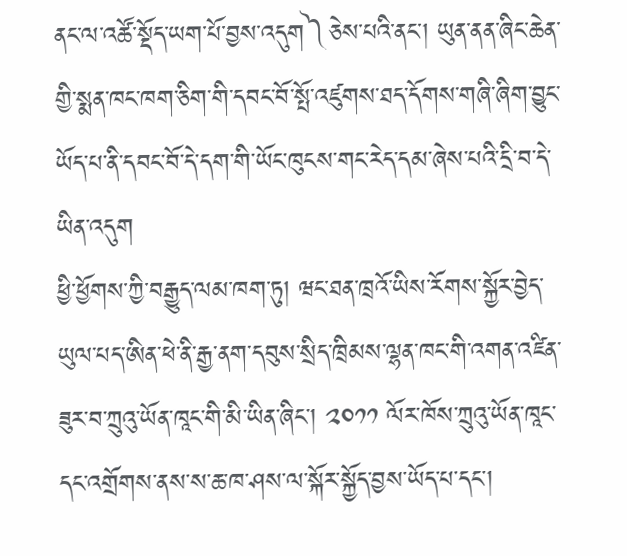ནང་ལ་འཚོ་སྡོད་ཡག་པོ་བྱས་འདུག༽ཅེས་པའི་ནང་། ཡུན་ནན་ཞིང་ཆེན་གྱི་སྨན་ཁང་ཁག་ཅིག་གི་དབང་བོ་སྤོ་འཛུགས་ཐད་དོགས་གཞི་ཞིག་བྱུང་ཡོད་པ་ནི་དབང་བོ་དེ་དག་གི་ཡོང་ཁུངས་གང་རེད་དམ་ཞེས་པའི་དྲི་བ་དེ་ཡིན་འདུག
ཕྱི་ཕྱོགས་ཀྱི་བརྒྱུད་ལམ་ཁག་ཏུ། ཝང་ཐན་ཁྲའོ་ཡིས་རོགས་སྐྱོར་བྱེད་ཡུལ་པད་ཨིན་ཕེ་ནི་རྒྱ་ནག་དབུས་སྲིད་ཁྲིམས་ལྷན་ཁང་གི་འགན་འཛིན་ཟུར་བ་ཀྲུའུ་ཡོན་ཁཱང་གི་མི་ཡིན་ཞིང་། ༢༠༡༡ ལོར་ཁོས་ཀྲུའུ་ཡོན་ཁཱང་དང་འགྲོགས་ནས་ས་ཆ་ཁ་ཤས་ལ་སྐོར་སྐྱོད་བྱས་ཡོད་པ་དང་།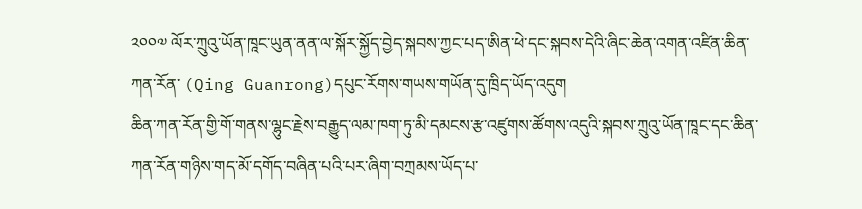༢༠༠༧ ལོར་ཀྲུའུ་ཡོན་ཁཱང་ཡུན་ནན་ལ་སྐོར་སྐྱོད་བྱེད་སྐབས་ཀྱང་པད་ཨིན་ཕེ་དང་སྐབས་དེའི་ཞིང་ཆེན་འགན་འཛིན་ཆིན་ཀན་རོན་ (Qing Guanrong)དཔུང་རོགས་གཡས་གཡོན་དུ་ཁྲིད་ཡོད་འདུག
ཆིན་ཀན་རོན་གྱི་གོ་གནས་ལྷུང་རྗེས་བརྒྱུད་ལམ་ཁག་ཏུ་མི་དམངས་རྩ་འཛུགས་ཚོགས་འདུའི་སྐབས་ཀྲུའུ་ཡོན་ཁཱང་དང་ཆིན་ཀན་རོན་གཉིས་གད་མོ་དགོད་བཞིན་པའི་པར་ཞིག་བཀྲམས་ཡོད་པ་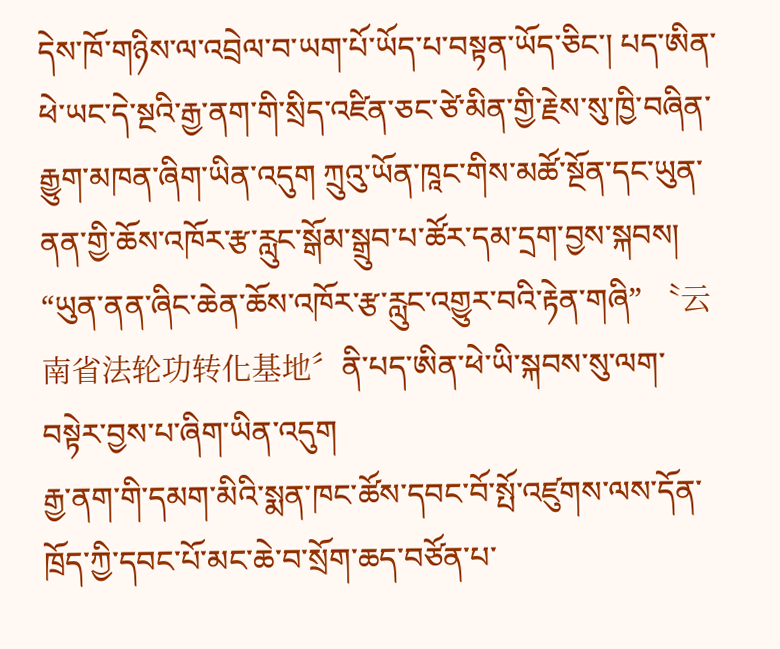དེས་ཁོ་གཉིས་ལ་འབྲེལ་བ་ཡག་པོ་ཡོད་པ་བསྟན་ཡོད་ཅིང་། པད་ཨིན་ཕེ་ཡང་དེ་སྔའི་རྒྱ་ནག་གི་སྲིད་འཛིན་ཅང་ཙེ་མིན་གྱི་རྗེས་སུ་ཁྱི་བཞིན་རྒྱུག་མཁན་ཞིག་ཡིན་འདུག ཀྲུའུ་ཡོན་ཁཱང་གིས་མཚོ་སྔོན་དང་ཡུན་ནན་གྱི་ཆོས་འཁོར་རྩ་རླུང་སྒོམ་སྒྲུབ་པ་ཚོར་དམ་དྲག་བྱས་སྐབས། “ཡུན་ནན་ཞིང་ཆེན་ཆོས་འཁོར་རྩ་རླུང་འགྱུར་བའི་རྟེན་གཞི” 〝云南省法轮功转化基地〞ནི་པད་ཨིན་ཕེ་ཡི་སྐབས་སུ་ལག་བསྟེར་བྱས་པ་ཞིག་ཡིན་འདུག
རྒྱ་ནག་གི་དམག་མིའི་སྨན་ཁང་ཚོས་དབང་བོ་སྤོ་འཛུགས་ལས་དོན་ཁྲོད་ཀྱི་དབང་པོ་མང་ཆེ་བ་སྲོག་ཆད་བཙོན་པ་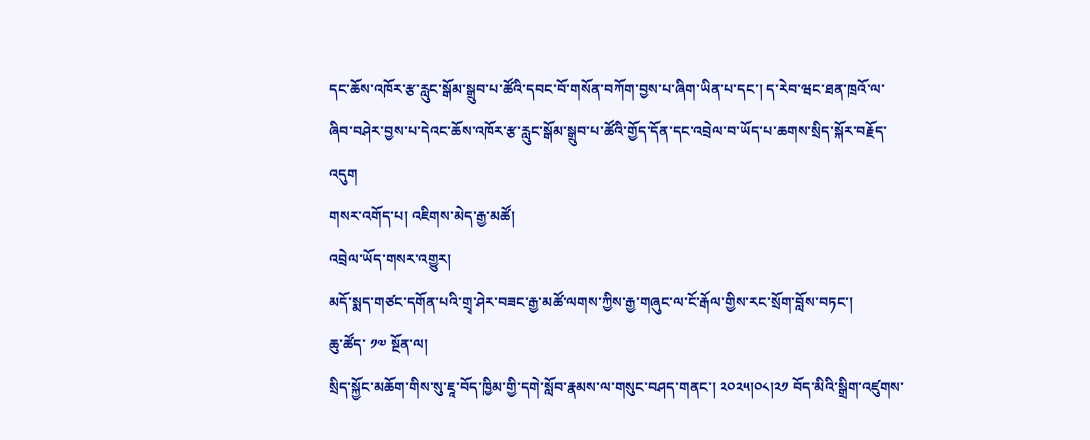དང་ཆོས་འཁོར་རྩ་རླུང་སྒོམ་སྒྲུབ་པ་ཚོའི་དབང་བོ་གསོན་བཀོག་བྱས་པ་ཞིག་ཡིན་པ་དང་། ད་རེབ་ཝང་ཐན་ཁྲའོ་ལ་ཞིབ་བཤེར་བྱས་པ་དེའང་ཆོས་འཁོར་རྩ་རླུང་སྒོམ་སྒྲུབ་པ་ཚོའི་གྱོད་དོན་དང་འབྲེལ་བ་ཡོད་པ་ཆགས་སྲིད་སྐོར་བརྗོད་འདུག
གསར་འགོད་པ། འཇིགས་མེད་རྒྱ་མཚོ།
འབྲེལ་ཡོད་གསར་འགྱུར།
མདོ་སྨད་གཙང་དགོན་པའི་གྲྭ་ཤེར་བཟང་རྒྱ་མཚོ་ལགས་ཀྱིས་རྒྱ་གཞུང་ལ་ངོ་རྒོལ་གྱིས་རང་སྲོག་བློས་བཏང་།
ཆུ་ཚོད་ ༡༧ སྔོན་ལ།
སྲིད་སྐྱོང་མཆོག་གིས་སུ་ཇཱ་བོད་ཁྱིམ་གྱི་དགེ་སློབ་རྣམས་ལ་གསུང་བཤད་གནང་། ༢༠༢༥།༠༨།༢༡ བོད་མིའི་སྒྲིག་འཛུགས་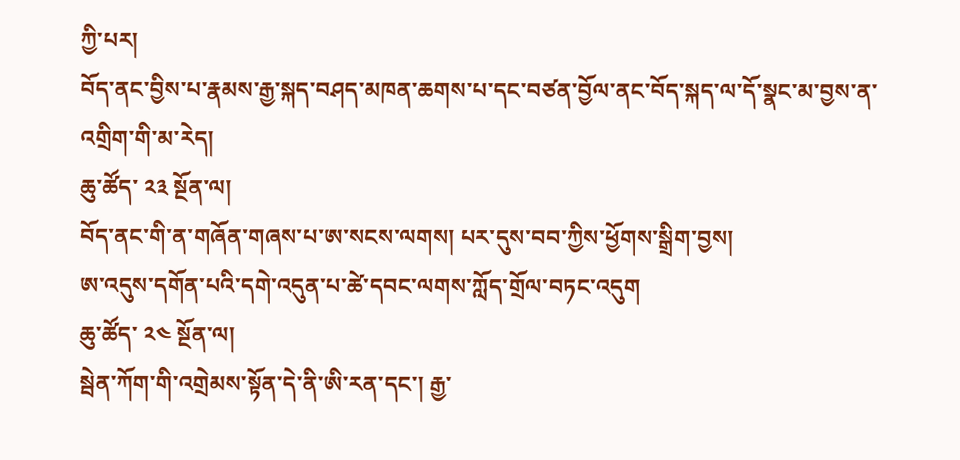ཀྱི་པར།
བོད་ནང་བྱིས་པ་རྣམས་རྒྱ་སྐད་བཤད་མཁན་ཆགས་པ་དང་བཙན་བྱོལ་ནང་བོད་སྐད་ལ་དོ་སྣང་མ་བྱས་ན་འགྲིག་གི་མ་རེད།
ཆུ་ཚོད་ ༢༣ སྔོན་ལ།
བོད་ནང་གི་ན་གཞོན་གཞས་པ་ཨ་སངས་ལགས། པར་དུས་བབ་ཀྱིས་ཕྱོགས་སྒྲིག་བྱས།
ཨ་འདུས་དགོན་པའི་དགེ་འདུན་པ་ཚེ་དབང་ལགས་ཀློད་གྲོལ་བཏང་འདུག
ཆུ་ཚོད་ ༢༤ སྔོན་ལ།
སྦེན་ཀོག་གི་འགྲེམས་སྟོན་དེ་ནི་ཨི་རན་དང་། རྒྱ་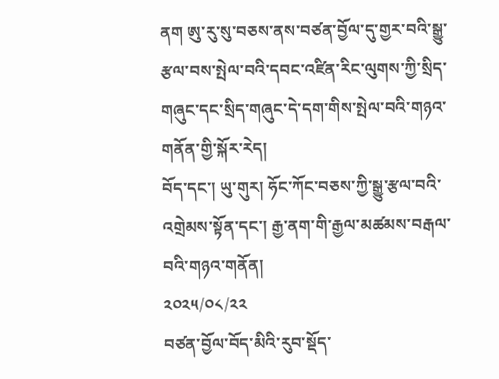ནག ཨུ་རུ་སུ་བཅས་ནས་བཙན་བྱོལ་དུ་གྱར་བའི་སྒྱུ་རྩལ་བས་སྤེལ་བའི་དབང་འཛིན་རིང་ལུགས་ཀྱི་སྲིད་གཞུང་དང་སྲིད་གཞུང་དེ་དག་གིས་སྤེལ་བའི་གཉའ་གནོན་གྱི་སྐོར་རེད།
བོད་དང་། ཡུ་གུར། ཧོང་ཀོང་བཅས་ཀྱི་སྒྱུ་རྩལ་བའི་འགྲེམས་སྟོན་དང་། རྒྱ་ནག་གི་རྒྱལ་མཚམས་བརྒལ་བའི་གཉའ་གནོན།
༢༠༢༥/༠༨/༢༢
བཙན་བྱོལ་བོད་མིའི་རུབ་སྡོད་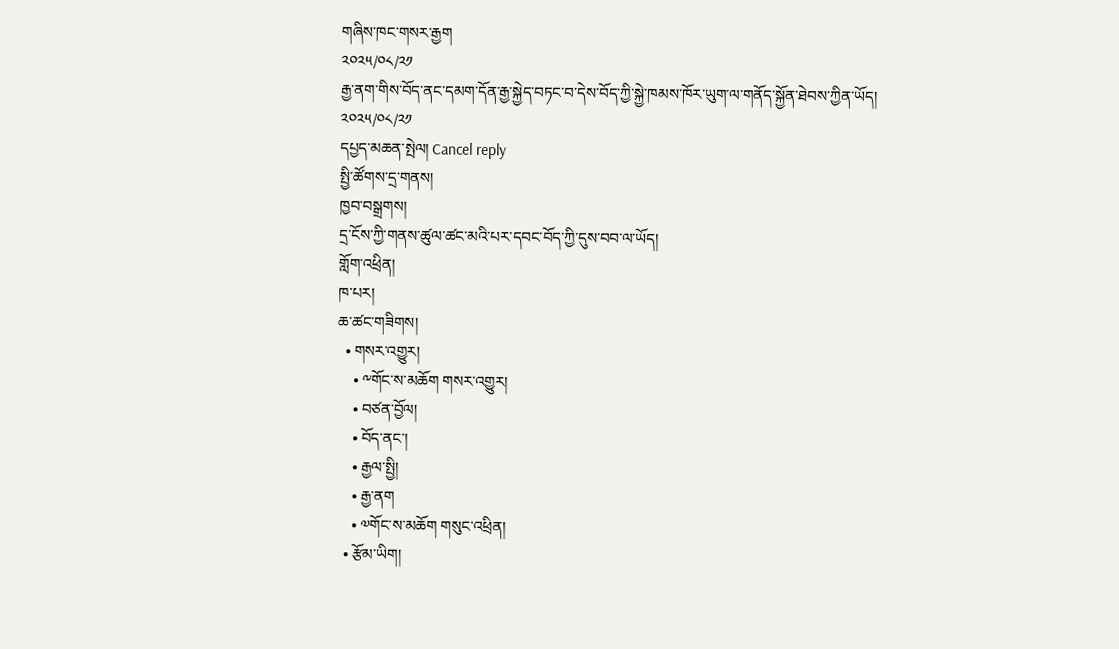གཞིས་ཁང་གསར་རྒྱག
༢༠༢༥/༠༨/༢༡
རྒྱ་ནག་གིས་བོད་ནང་དམག་དོན་རྒྱ་སྐྱེད་བཏང་བ་དེས་བོད་ཀྱི་སྐྱེ་ཁམས་ཁོར་ཡུག་ལ་གནོད་སྐྱོན་ཐེབས་ཀྱིན་ཡོད།
༢༠༢༥/༠༨/༢༡
དཔྱད་མཆན་སྤེལ། Cancel reply
སྤྱི་ཚོགས་དྲ་གནས།
ཁྱབ་བསྒྲགས།
དྲ་ངོས་ཀྱི་གནས་ཚུལ་ཚང་མའི་པར་དབང་བོད་ཀྱི་དུས་བབ་ལ་ཡོད།
གློག་འཕྲིན།
ཁ་པར།
ཆ་ཚང་གཟིགས།
  • གསར་འགྱུར།
    • ༸གོང་ས་མཆོག གསར་འགྱུར།
    • བཙན་བྱོལ།
    • བོད་ནང་།
    • རྒྱལ་སྤྱི།
    • རྒྱ་ནག
    • ༧གོང་ས་མཆོག གསུང་འཕྲིན།
  • རྩོམ་ཡིག།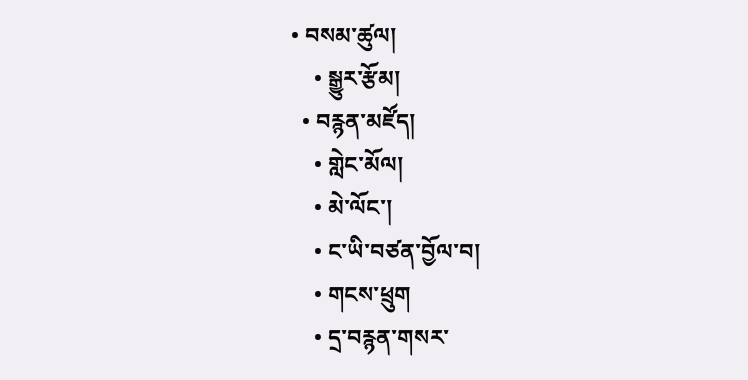• བསམ་ཚུལ།
    • སྒྱུར་རྩོམ།
  • བརྙན་མཛོད།
    • གླེང་མོལ།
    • མེ་ལོང་།
    • ང་ཡི་བཙན་བྱོལ་བ།
    • གངས་ཕྲུག
    • དྲ་བརྙན་གསར་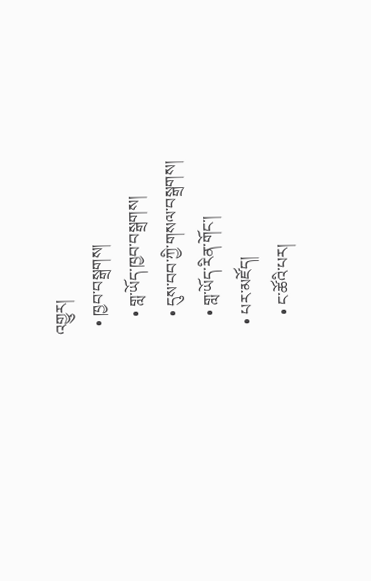འགྱུར།
  • ཁྱབ་བསྒྲགས།
    • གླ་ཡོད་ཁྱབ་བསྒྲགས།
    • དུས་བབ་ཀྱི་གསལ་བསྒྲགས།
    • གླ་ཡོད་རིན་གོང་།
  • པར་མཛོད།
    • ང་ཚོའི་པར།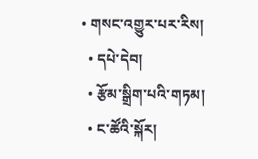• གསང་འགྱུར་པར་རིས།
  • དཔེ་དེབ།
  • རྩོམ་སྒྲིག་པའི་གཏམ།
  • ང་ཚོའི་སྐོར།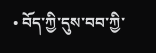• བོད་ཀྱི་དུས་བབ་ཀྱི་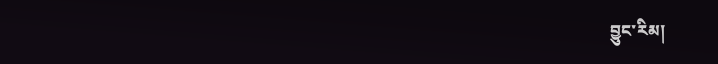བྱུང་རིམ།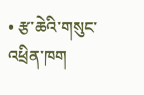• རྩ་ཆེའི་གསུང་འཕྲིན་ཁག